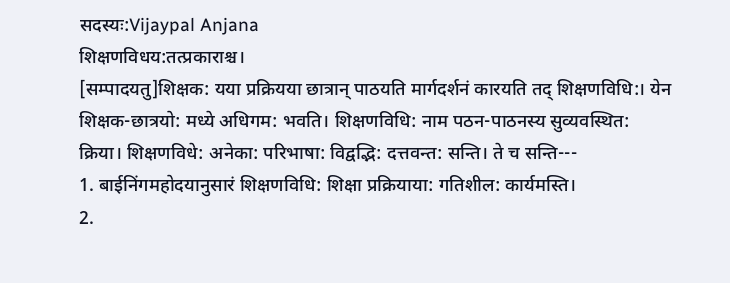सदस्यः:Vijaypal Anjana
शिक्षणविधय:तत्प्रकाराश्च।
[सम्पादयतु]शिक्षक: यया प्रक्रियया छात्रान् पाठयति मार्गदर्शनं कारयति तद् शिक्षणविधि:। येन शिक्षक-छात्रयो: मध्ये अधिगम: भवति। शिक्षणविधि: नाम पठन-पाठनस्य सुव्यवस्थित: क्रिया। शिक्षणविधे: अनेका: परिभाषा: विद्वद्भि: दत्तवन्त: सन्ति। ते च सन्ति---
1. बाईनिंगमहोदयानुसारं शिक्षणविधि: शिक्षा प्रक्रियाया: गतिशील: कार्यमस्ति।
2.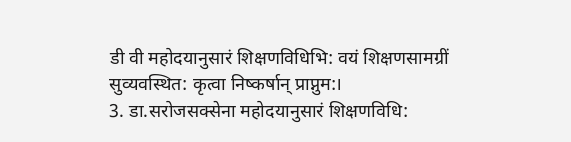डी वी महोदयानुसारं शिक्षणविधिभि: वयं शिक्षणसामग्रीं सुव्यवस्थित: कृत्वा निष्कर्षान् प्राप्नुम:।
3. डा.सरोजसक्सेना महोदयानुसारं शिक्षणविधि: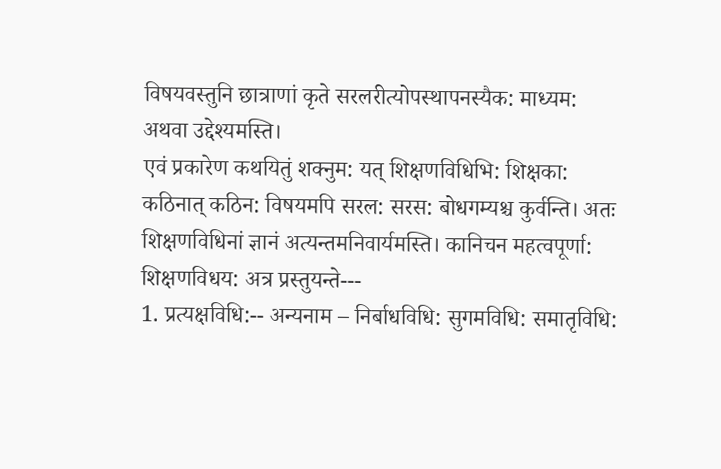विषयवस्तुनि छात्राणां कृते सरलरीत्योपस्थापनस्यैक: माध्यम: अथवा उद्देश्यमस्ति।
एवं प्रकारेण कथयितुं शक्नुम: यत् शिक्षणविधिभि: शिक्षका: कठिनात् कठिन: विषयमपि सरल: सरस: बोधगम्यश्च कुर्वन्ति। अतः शिक्षणविधिनां ज्ञानं अत्यन्तमनिवार्यमस्ति। कानिचन महत्वपूर्णा: शिक्षणविधय: अत्र प्रस्तुयन्ते---
1. प्रत्यक्षविधि:-- अन्यनाम – निर्बाधविधि: सुगमविधि: समातृविधि: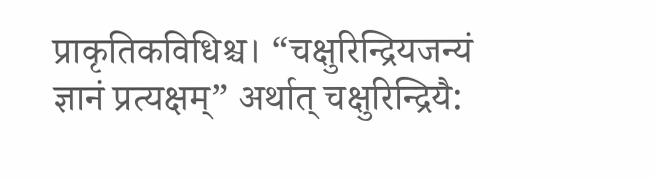प्राकृतिकविधिश्च। “चक्षुरिन्द्रियजन्यं ज्ञानं प्रत्यक्षम्” अर्थात् चक्षुरिन्द्रियै: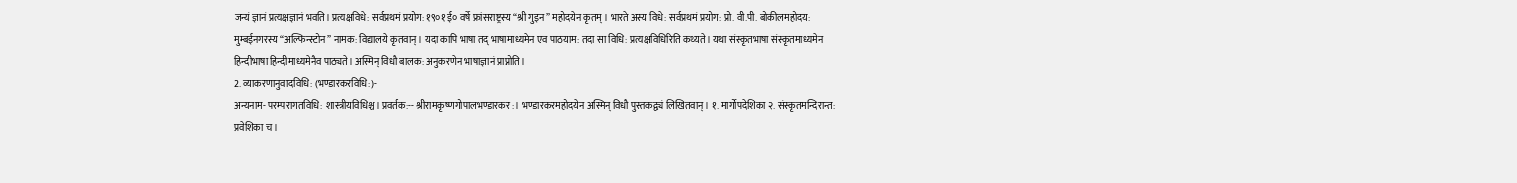जन्यं ज्ञानं प्रत्यक्षज्ञानं भवति। प्रत्यक्षविधे: सर्वप्रथमं प्रयोग: १९०१ ई० वर्षे फ्रांसराष्ट्रस्य “श्री गुइन” महोदयेन कृतम् । भारते अस्य विधे: सर्वप्रथमं प्रयोग: प्रो. वी.पी. बोकीलमहोदय: मुम्बईनगरस्य “अल्फिन्स्टोन” नामक: विद्यालये कृतवान्। यदा कापि भाषा तद् भाषामाध्यमेन एव पाठयाम: तदा सा विधि: प्रत्यक्षविधिरिति कथ्यते। यथा संस्कृतभाषा संस्कृतमाध्यमेन हिन्दीभाषा हिन्दीमाध्यमेनैव पाठ्यते। अस्मिन् विधौ बालक: अनुकरणेन भाषाज्ञानं प्राप्नोति।
2. व्याकरणानुवादविधि: (भण्डारकरविधि:)-
अन्यनाम- परम्परागतविधि: शास्त्रीयविधिश्च। प्रवर्तक:-- श्रीरामकृष्णगोपालभण्डारकर:। भण्डारकरमहोदयेन अस्मिन् विधौ पुस्तकद्व्यं लिखितवान्। १. मार्गोपदेशिका २. संस्कृतमन्दिरान्त: प्रवेशिका च ।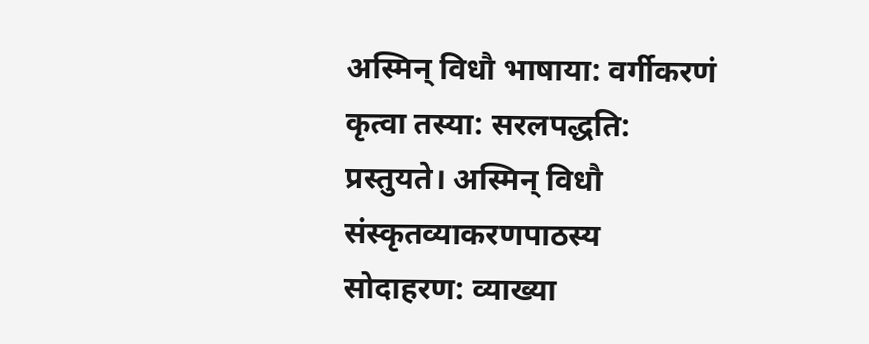अस्मिन् विधौ भाषाया: वर्गीकरणं कृत्वा तस्या: सरलपद्धति: प्रस्तुयते। अस्मिन् विधौ संस्कृतव्याकरणपाठस्य सोदाहरण: व्याख्या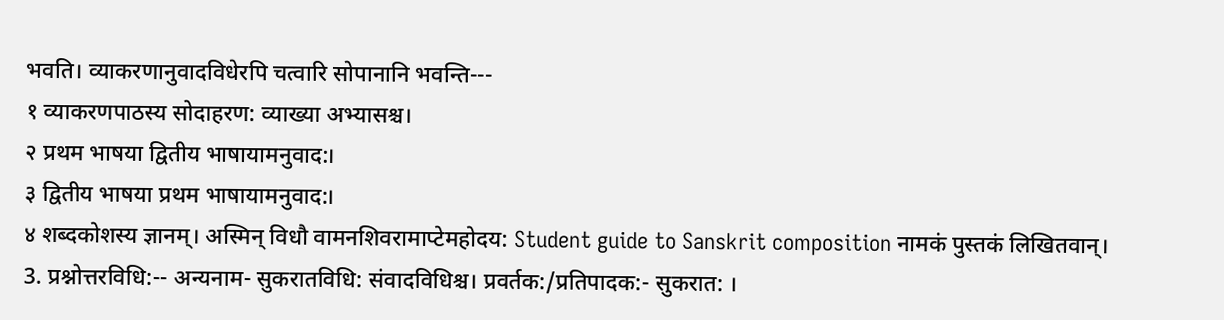भवति। व्याकरणानुवादविधेरपि चत्वारि सोपानानि भवन्ति---
१ व्याकरणपाठस्य सोदाहरण: व्याख्या अभ्यासश्च।
२ प्रथम भाषया द्वितीय भाषायामनुवाद:।
३ द्वितीय भाषया प्रथम भाषायामनुवाद:।
४ शब्दकोशस्य ज्ञानम्। अस्मिन् विधौ वामनशिवरामाप्टेमहोदय: Student guide to Sanskrit composition नामकं पुस्तकं लिखितवान्।
3. प्रश्नोत्तरविधि:-- अन्यनाम- सुकरातविधि: संवादविधिश्च। प्रवर्तक:/प्रतिपादक:- सुकरात: ।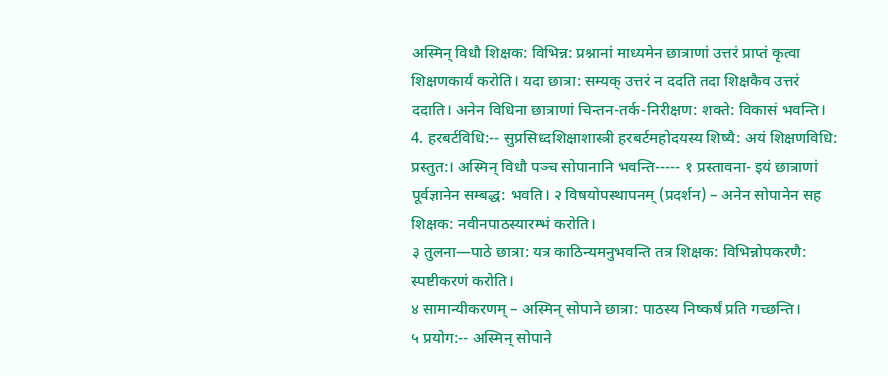अस्मिन् विधौ शिक्षक: विभिन्न: प्रश्नानां माध्यमेन छात्राणां उत्तरं प्राप्तं कृत्वा शिक्षणकार्यं करोति। यदा छात्रा: सम्यक् उत्तरं न ददति तदा शिक्षकैव उत्तरं ददाति। अनेन विधिना छात्राणां चिन्तन-तर्क-निरीक्षण: शक्ते: विकासं भवन्ति।
4. हरबर्टविधि:-- सुप्रसिध्दशिक्षाशास्त्री हरबर्टमहोदयस्य शिष्यै: अयं शिक्षणविधि: प्रस्तुत:। अस्मिन् विधौ पञ्च सोपानानि भवन्ति----- १ प्रस्तावना- इयं छात्राणां पूर्वज्ञानेन सम्बद्ध: भवति। २ विषयोपस्थापनम् (प्रदर्शन) – अनेन सोपानेन सह शिक्षक: नवीनपाठस्यारम्भं करोति।
३ तुलना—पाठे छात्रा: यत्र काठिन्यमनुभवन्ति तत्र शिक्षक: विभिन्नोपकरणै: स्पष्टीकरणं करोति।
४ सामान्यीकरणम् – अस्मिन् सोपाने छात्रा: पाठस्य निष्कर्षं प्रति गच्छन्ति।
५ प्रयोग:-- अस्मिन् सोपाने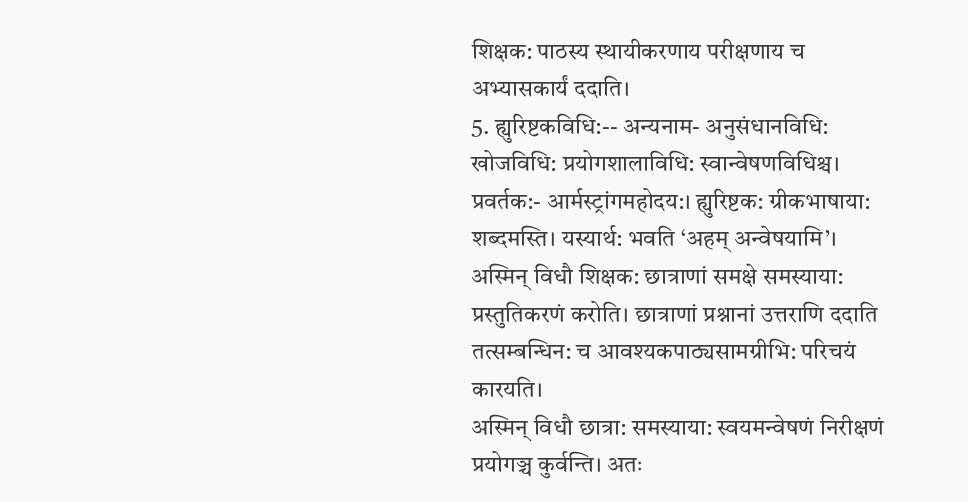शिक्षक: पाठस्य स्थायीकरणाय परीक्षणाय च अभ्यासकार्यं ददाति।
5. ह्युरिष्टकविधि:-- अन्यनाम- अनुसंधानविधि: खोजविधि: प्रयोगशालाविधि: स्वान्वेषणविधिश्च। प्रवर्तक:- आर्मस्ट्रांगमहोदय:। ह्युरिष्टक: ग्रीकभाषाया: शब्दमस्ति। यस्यार्थ: भवति ‘अहम् अन्वेषयामि’। अस्मिन् विधौ शिक्षक: छात्राणां समक्षे समस्याया: प्रस्तुतिकरणं करोति। छात्राणां प्रश्नानां उत्तराणि ददाति तत्सम्बन्धिन: च आवश्यकपाठ्यसामग्रीभि: परिचयं कारयति।
अस्मिन् विधौ छात्रा: समस्याया: स्वयमन्वेषणं निरीक्षणं प्रयोगञ्च कुर्वन्ति। अतः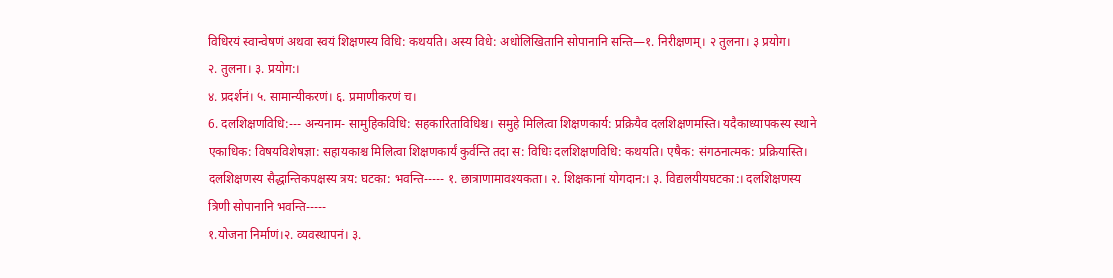विधिरयं स्वान्वेषणं अथवा स्वयं शिक्षणस्य विधि: कथयति। अस्य विधे: अधोलिखितानि सोपानानि सन्ति—१. निरीक्षणम्। २ तुलना। ३ प्रयोग।
२. तुलना। ३. प्रयोग:।
४. प्रदर्शनं। ५. सामान्यीकरणं। ६. प्रमाणीकरणं च।
6. दलशिक्षणविधि:--- अन्यनाम- सामुहिकविधि: सहकारिताविधिश्च। समुहे मिलित्वा शिक्षणकार्य: प्रक्रियैव दलशिक्षणमस्ति। यदैकाध्यापकस्य स्थाने एकाधिक: विषयविशेषज्ञा: सहायकाश्च मिलित्वा शिक्षणकार्यं कुर्वन्ति तदा स: विधिः दलशिक्षणविधि: कथयति। एषैक: संगठनात्मक: प्रक्रियास्ति। दलशिक्षणस्य सैद्धान्तिकपक्षस्य त्रय: घटका: भवन्ति----- १. छात्राणामावश्यकता। २. शिक्षकानां योगदान:। ३. विद्यलयीयघटका:। दलशिक्षणस्य त्रिणी सोपानानि भवन्ति-----
१.योजना निर्माणं।२. व्यवस्थापनं। ३.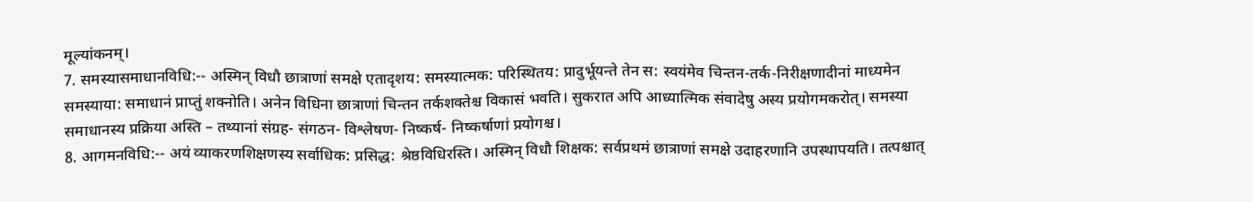मूल्यांकनम्।
7. समस्यासमाधानविधि:-- अस्मिन् विधौ छात्राणां समक्षे एतादृशय: समस्यात्मक: परिस्थितय: प्रादुर्भूयन्ते तेन स: स्वयंमेव चिन्तन-तर्क-निरीक्षणादीनां माध्यमेन समस्याया: समाधानं प्राप्तुं शक्नोति। अनेन विधिना छात्राणां चिन्तन तर्कशक्तेश्च विकासं भवति। सुकरात अपि आध्यात्मिक संवादेषु अस्य प्रयोगमकरोत्। समस्या समाधानस्य प्रक्रिया अस्ति – तथ्यानां संग्रह- संगठन- विश्लेषण- निष्कर्ष- निष्कर्षाणां प्रयोगश्च।
8. आगमनविधि:-- अयं व्याकरणशिक्षणस्य सर्वाधिक: प्रसिद्ध: श्रेष्ठविधिरस्ति। अस्मिन् विधौ शिक्षक: सर्वप्रथमं छात्राणां समक्षे उदाहरणानि उपस्थापयति। तत्पश्चात्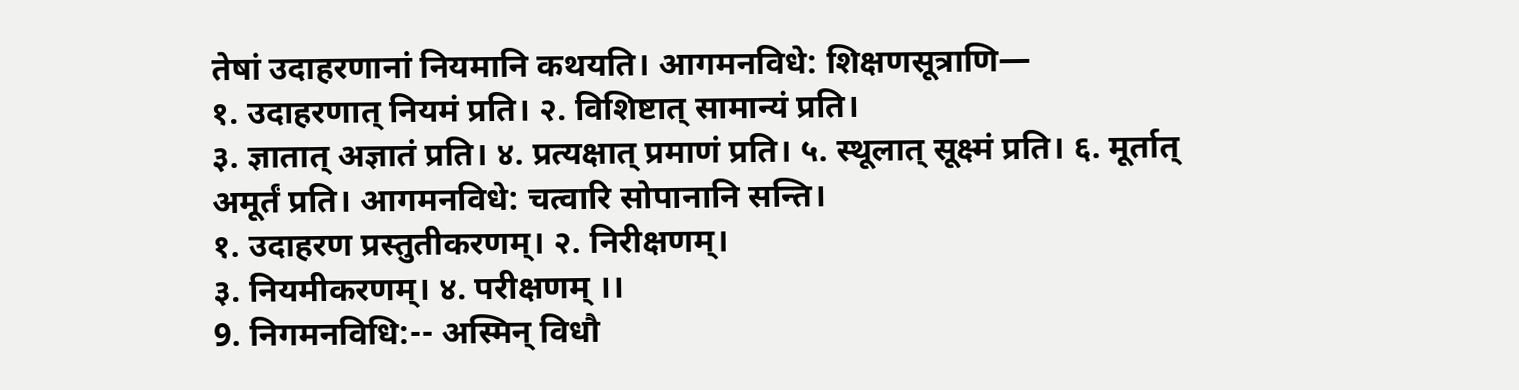तेषां उदाहरणानां नियमानि कथयति। आगमनविधे: शिक्षणसूत्राणि—
१. उदाहरणात् नियमं प्रति। २. विशिष्टात् सामान्यं प्रति।
३. ज्ञातात् अज्ञातं प्रति। ४. प्रत्यक्षात् प्रमाणं प्रति। ५. स्थूलात् सूक्ष्मं प्रति। ६. मूर्तात् अमूर्तं प्रति। आगमनविधे: चत्वारि सोपानानि सन्ति।
१. उदाहरण प्रस्तुतीकरणम्। २. निरीक्षणम्।
३. नियमीकरणम्। ४. परीक्षणम् ।।
9. निगमनविधि:-- अस्मिन् विधौ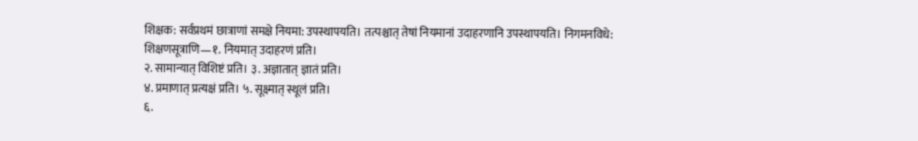शिक्षक: सर्वप्रथमं छात्राणां समक्षे नियमा: उपस्थापयति। तत्पश्चात् तेषां नियमानां उदाहरणानि उपस्थापयति। निगमनविधे: शिक्षणसूत्राणि—१. नियमात् उदाहरणं प्रति।
२. सामान्यात् विशिष्टं प्रति। ३. अज्ञातात् ज्ञातं प्रति।
४. प्रमाणात् प्रत्यक्षं प्रति। ५. सूक्ष्मात् स्थूलं प्रति।
६.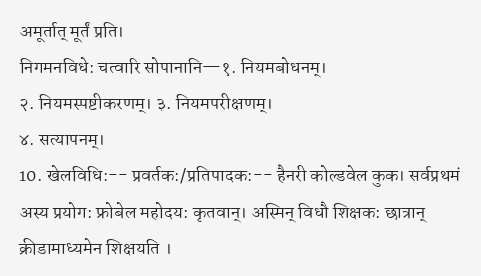अमूर्तात् मूर्तं प्रति।
निगमनविधे: चत्वारि सोपानानि—१. नियमबोधनम्।
२. नियमस्पष्टीकरणम्। ३. नियमपरीक्षणम्।
४. सत्यापनम्।
10. खेलविधि:-- प्रवर्तक:/प्रतिपादक:-- हैनरी कोल्डवेल कुक। सर्वप्रथमं अस्य प्रयोग: फ्रोबेल महोदय: कृतवान्। अस्मिन् विधौ शिक्षक: छात्रान् क्रीडामाध्यमेन शिक्षयति ।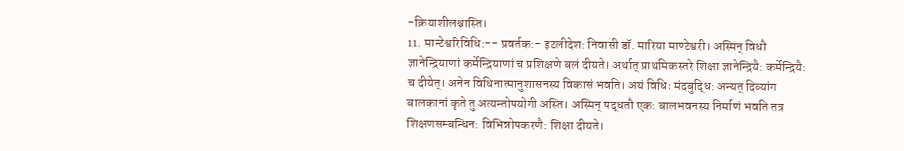-क्रियाशीलश्चास्ति।
11. मान्टेश्वरिविधि:-- प्रवर्तक:- इटलीदेश: निवासी डॉ. मारिया माण्टेश्वरी। अस्मिन् विधौ ज्ञानेन्द्रियाणां कर्मेन्द्रियाणां च प्रशिक्षणे बलं दीयते। अर्थात् प्राथमिकस्तरे शिक्षा ज्ञानेन्द्रियै: कर्मेन्द्रियै: च दीयेत्। अनेन विधिनात्मानुशासनस्य विकासं भवति। अयं विधिः मंदबुद्धि: अन्यत् दिव्यांग बालकानां कृते तु अत्यन्तोपयोगी अस्ति। अस्मिन् पद्धतौ एक: बालभवनस्य निर्माणं भवति तत्र शिक्षणसम्बन्धिन: विभिन्नोपकरणै: शिक्षा दीयते।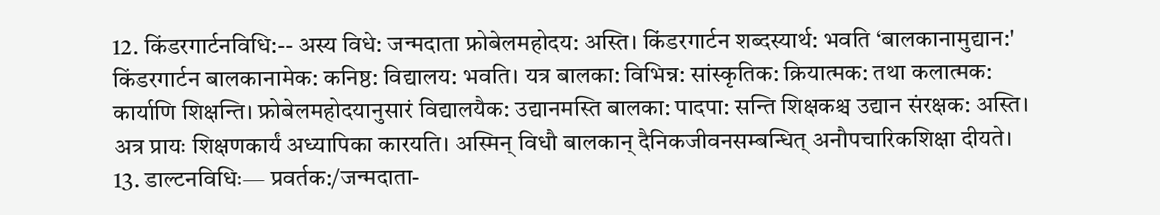12. किंडरगार्टनविधि:-- अस्य विधे: जन्मदाता फ्रोबेलमहोदय: अस्ति। किंडरगार्टन शब्दस्यार्थ: भवति ‘बालकानामुद्यान:' किंडरगार्टन बालकानामेक: कनिष्ठ: विद्यालय: भवति। यत्र बालका: विभिन्न: सांस्कृतिक: क्रियात्मक: तथा कलात्मक: कार्याणि शिक्षन्ति। फ्रोबेलमहोदयानुसारं विद्यालयैक: उद्यानमस्ति बालका: पादपा: सन्ति शिक्षकश्च उद्यान संरक्षक: अस्ति। अत्र प्रायः शिक्षणकार्यं अध्यापिका कारयति। अस्मिन् विधौ बालकान् दैनिकजीवनसम्बन्धित् अनौपचारिकशिक्षा दीयते।
13. डाल्टनविधिः— प्रवर्तक:/जन्मदाता-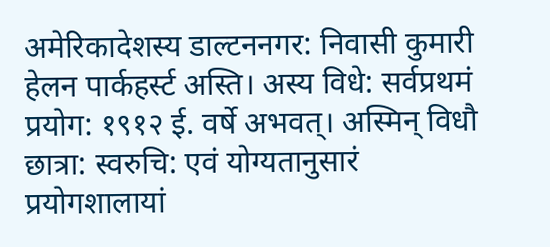अमेरिकादेशस्य डाल्टननगर: निवासी कुमारी हेलन पार्कहर्स्ट अस्ति। अस्य विधे: सर्वप्रथमं प्रयोग: १९१२ ई. वर्षे अभवत्। अस्मिन् विधौ छात्रा: स्वरुचि: एवं योग्यतानुसारं प्रयोगशालायां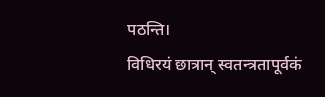पठन्ति।
विधिरयं छात्रान् स्वतन्त्रतापूर्वकं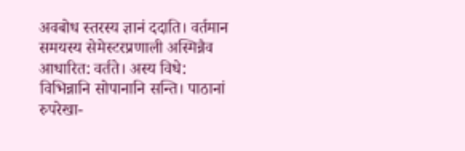अवबोध स्तरस्य ज्ञानं ददाति। वर्तमान समयस्य सेमेस्टरप्रणाली अस्मिन्नैव आधारित: वर्तते। अस्य विधे: विभिन्नानि सोपानानि सन्ति। पाठानां रुपरेखा-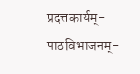प्रदत्तकार्यम्-पाठविभाजनम्-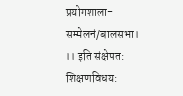प्रयोगशाला-सम्मेलनं/बालसभा।
।। इति संक्षेपत: शिक्षणविधय: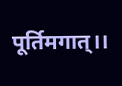पूर्तिमगात्।।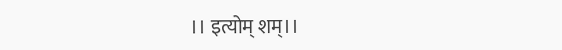।। इत्योम् शम्।।